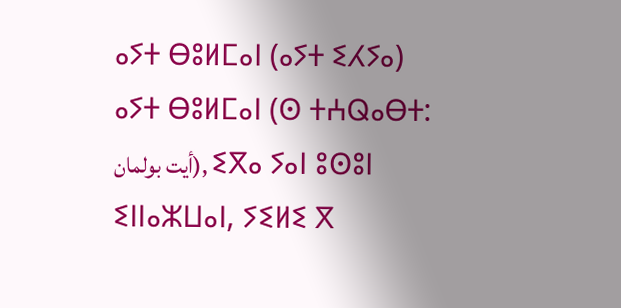ⴰⵢⵜ ⴱⵓⵍⵎⴰⵏ (ⴰⵢⵜ ⵉⵃⵢⴰ)
ⴰⵢⵜ ⴱⵓⵍⵎⴰⵏ (ⵙ ⵜⵄⵕⴰⴱⵜ: أيت بولمان), ⵉⴳⴰ ⵢⴰⵏ ⵓⵙⵓⵏ ⵉⵏⵏⴰⵣⵡⴰⵏ, ⵢⵉⵍⵉ ⴳ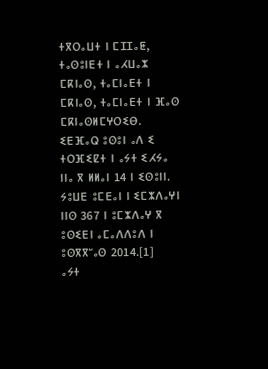ⵜⴳⵔⴰⵡⵜ ⵏ ⵎⵊⵊⴰⵟ, ⵜⴰⵙⵓⵏⴹⵜ ⵏ ⴰⵃⵡⴰⵣ ⵎⴽⵏⴰⵙ, ⵜⴰⵎⵏⴰⴹⵜ ⵏ ⵎⴽⵏⴰⵙ, ⵜⴰⵎⵏⴰⴹⵜ ⵏ ⴼⴰⵙ ⵎⴽⵏⴰⵙⵍⵎⵖⵔⵉⴱ. ⵉⴹⴼⴰⵕ ⵓⵙⵓⵏ ⴰⴷ ⵉ ⵜⵔⴼⵉⵇⵜ ⵏ ⴰⵢⵜ ⵉⵃⵢⴰ ⵏⵏⴰ ⴳ ⵍⵍⴰⵏ 14 ⵏ ⵉⵙⵓⵏⵏ. ⵢⵓⵡⴹ ⵓⵎⴹⴰⵏ ⵏ ⵉⵎⵣⴷⴰⵖⵏ ⵏⵏⵙ 367 ⵏ ⵓⵎⵣⴷⴰⵖ ⴳ ⵓⵙⵉⴹⵏ ⴰⵎⴰⴷⴷⵓⴷ ⵏ ⵓⵙⴳⴳⵯⴰⵙ 2014.[1]
ⴰⵢⵜ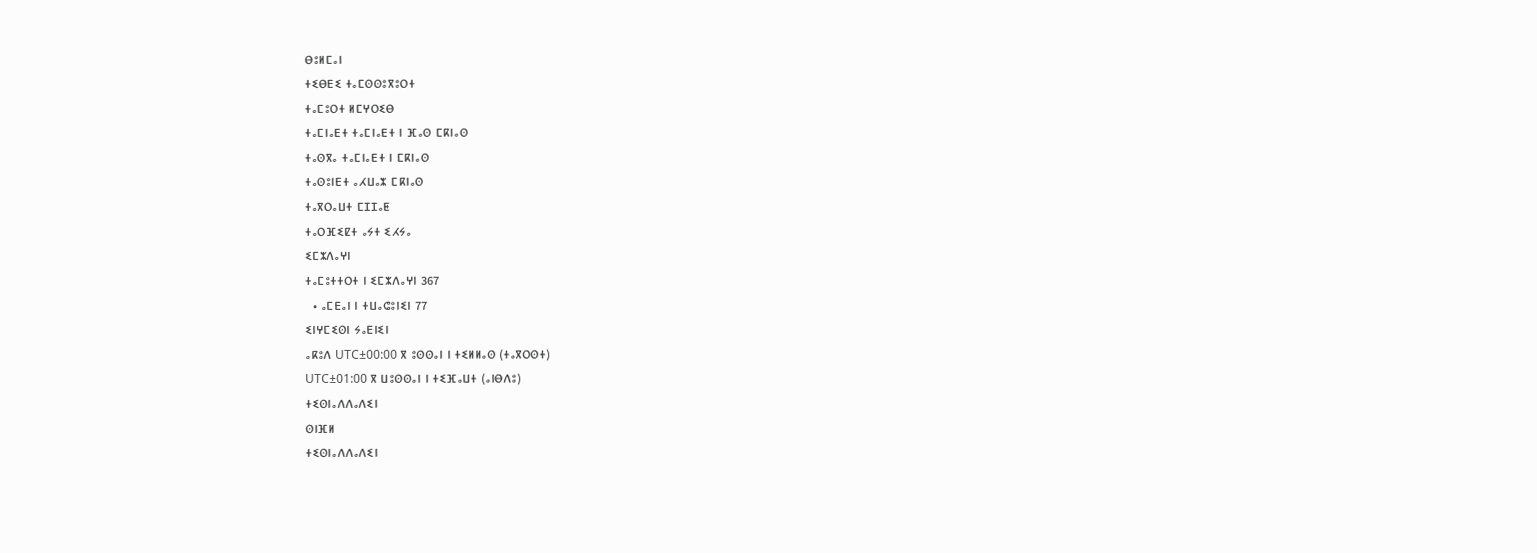ⴱⵓⵍⵎⴰⵏ
ⵜⵉⴱⴹⵉ ⵜⴰⵎⵙⵙⵓⴳⵓⵔⵜ
ⵜⴰⵎⵓⵔⵜ ⵍⵎⵖⵔⵉⴱ
ⵜⴰⵎⵏⴰⴹⵜ ⵜⴰⵎⵏⴰⴹⵜ ⵏ ⴼⴰⵙ ⵎⴽⵏⴰⵙ
ⵜⴰⵙⴳⴰ ⵜⴰⵎⵏⴰⴹⵜ ⵏ ⵎⴽⵏⴰⵙ
ⵜⴰⵙⵓⵏⴹⵜ ⴰⵃⵡⴰⵣ ⵎⴽⵏⴰⵙ
ⵜⴰⴳⵔⴰⵡⵜ ⵎⵊⵊⴰⵟ
ⵜⴰⵔⴼⵉⵇⵜ ⴰⵢⵜ ⵉⵃⵢⴰ
ⵉⵎⵣⴷⴰⵖⵏ
ⵜⴰⵎⵓⵜⵜⵔⵜ ⵏ ⵉⵎⵣⴷⴰⵖⵏ 367
  • ⴰⵎⴹⴰⵏ ⵏ ⵜⵡⴰⵛⵓⵏⵉⵏ 77
ⵉⵏⵖⵎⵉⵙⵏ ⵢⴰⴹⵏⵉⵏ
ⴰⴽⵓⴷ UTC±00:00 ⴳ ⵓⵙⵙⴰⵏ ⵏ ⵜⵉⵍⵍⴰⵙ (ⵜⴰⴳⵔⵙⵜ)
UTC±01:00 ⴳ ⵡⵓⵙⵙⴰⵏ ⵏ ⵜⵉⴼⴰⵡⵜ (ⴰⵏⴱⴷⵓ)
ⵜⵉⵙⵏⴰⴷⴷⴰⴷⵉⵏ
ⵙⵏⴼⵍ
ⵜⵉⵙⵏⴰⴷⴷⴰⴷⵉⵏ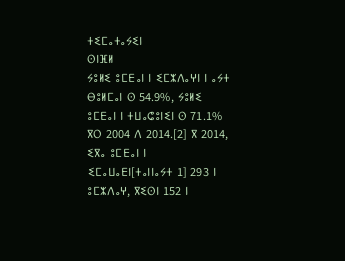ⵜⵉⵎⴰⵜⴰⵢⵉⵏ
ⵙⵏⴼⵍ
ⵢⵓⵍⵉ ⵓⵎⴹⴰⵏ ⵏ ⵉⵎⵣⴷⴰⵖⵏ ⵏ ⴰⵢⵜ ⴱⵓⵍⵎⴰⵏ ⵙ 54.9%, ⵢⵓⵍⵉ ⵓⵎⴹⴰⵏ ⵏ ⵜⵡⴰⵛⵓⵏⵉⵏ ⵙ 71.1% ⴳⵔ 2004 ⴷ 2014.[2] ⴳ 2014, ⵉⴳⴰ ⵓⵎⴹⴰⵏ ⵏ ⵉⵎⴰⵡⴰⴹⵏ[ⵜⴰⵏⵏⴰⵢⵜ 1] 293 ⵏ ⵓⵎⵣⴷⴰⵖ, ⴳⵉⵙⵏ 152 ⵏ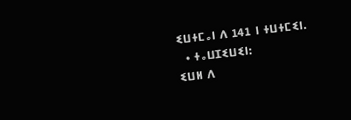ⵉⵡⵜⵎⴰⵏ ⴷ 141 ⵏ ⵜⵡⵜⵎⵉⵏ.
  • ⵜⴰⵡⵊⵉⵡⵉⵏ:
ⵉⵡⵍ ⴷ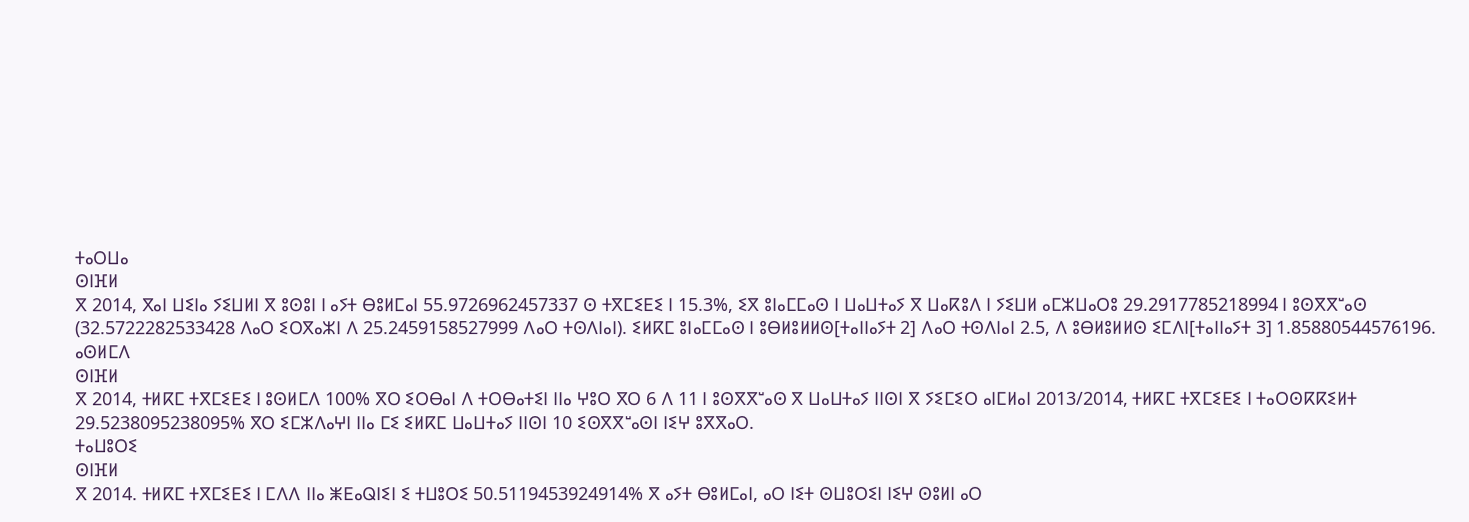ⵜⴰⵔⵡⴰ
ⵙⵏⴼⵍ
ⴳ 2014, ⴳⴰⵏ ⵡⵉⵏⴰ ⵢⵉⵡⵍⵏ ⴳ ⵓⵙⵓⵏ ⵏ ⴰⵢⵜ ⴱⵓⵍⵎⴰⵏ 55.9726962457337 ⵙ ⵜⴳⵎⵉⴹⵉ ⵏ 15.3%, ⵉⴳ ⵓⵏⴰⵎⵎⴰⵙ ⵏ ⵡⴰⵡⵜⴰⵢ ⴳ ⵡⴰⴽⵓⴷ ⵏ ⵢⵉⵡⵍ ⴰⵎⵣⵡⴰⵔⵓ 29.2917785218994 ⵏ ⵓⵙⴳⴳⵯⴰⵙ (32.5722282533428 ⴷⴰⵔ ⵉⵔⴳⴰⵣⵏ ⴷ 25.2459158527999 ⴷⴰⵔ ⵜⵙⴷⵏⴰⵏ). ⵉⵍⴽⵎ ⵓⵏⴰⵎⵎⴰⵙ ⵏ ⵓⴱⵍⵓⵍⵍⵙ[ⵜⴰⵏⵏⴰⵢⵜ 2] ⴷⴰⵔ ⵜⵙⴷⵏⴰⵏ 2.5, ⴷ ⵓⴱⵍⵓⵍⵍⵙ ⵉⵎⴷⵏ[ⵜⴰⵏⵏⴰⵢⵜ 3] 1.85880544576196.
ⴰⵙⵍⵎⴷ
ⵙⵏⴼⵍ
ⴳ 2014, ⵜⵍⴽⵎ ⵜⴳⵎⵉⴹⵉ ⵏ ⵓⵙⵍⵎⴷ 100% ⴳⵔ ⵉⵔⴱⴰⵏ ⴷ ⵜⵔⴱⴰⵜⵉⵏ ⵏⵏⴰ ⵖⵓⵔ ⴳⵔ 6 ⴷ 11 ⵏ ⵓⵙⴳⴳⵯⴰⵙ ⴳ ⵡⴰⵡⵜⴰⵢ ⵏⵏⵙⵏ ⴳ ⵢⵉⵎⵉⵔ ⴰⵏⵎⵍⴰⵏ 2013/2014, ⵜⵍⴽⵎ ⵜⴳⵎⵉⴹⵉ ⵏ ⵜⴰⵔⵙⴽⴽⵉⵍⵜ 29.5238095238095% ⴳⵔ ⵉⵎⵣⴷⴰⵖⵏ ⵏⵏⴰ ⵎⵉ ⵉⵍⴽⵎ ⵡⴰⵡⵜⴰⵢ ⵏⵏⵙⵏ 10 ⵉⵙⴳⴳⵯⴰⵙⵏ ⵏⵉⵖ ⵓⴳⴳⴰⵔ.
ⵜⴰⵡⵓⵔⵉ
ⵙⵏⴼⵍ
ⴳ 2014. ⵜⵍⴽⵎ ⵜⴳⵎⵉⴹⵉ ⵏ ⵎⴷⴷ ⵏⵏⴰ ⵥⴹⴰⵕⵏⵉⵏ ⵉ ⵜⵡⵓⵔⵉ 50.5119453924914% ⴳ ⴰⵢⵜ ⴱⵓⵍⵎⴰⵏ, ⴰⵔ ⵏⵉⵜ ⵙⵡⵓⵔⵉⵏ ⵏⵉⵖ ⵙⵓⵍⵏ ⴰⵔ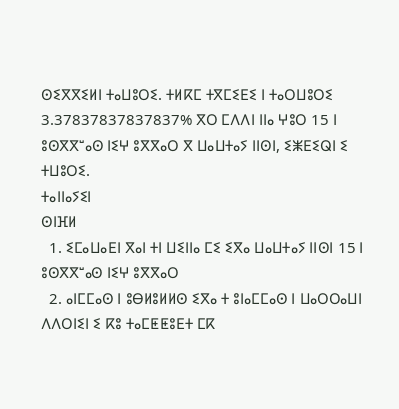ⵙⵉⴳⴳⵉⵍⵏ ⵜⴰⵡⵓⵔⵉ. ⵜⵍⴽⵎ ⵜⴳⵎⵉⴹⵉ ⵏ ⵜⴰⵔⵡⵓⵔⵉ 3.37837837837837% ⴳⵔ ⵎⴷⴷⵏ ⵏⵏⴰ ⵖⵓⵔ 15 ⵏ ⵓⵙⴳⴳⵯⴰⵙ ⵏⵉⵖ ⵓⴳⴳⴰⵔ ⴳ ⵡⴰⵡⵜⴰⵢ ⵏⵏⵙⵏ, ⵉⵥⴹⵉⵕⵏ ⵉ ⵜⵡⵓⵔⵉ.
ⵜⴰⵏⵏⴰⵢⵉⵏ
ⵙⵏⴼⵍ
  1. ⵉⵎⴰⵡⴰⴹⵏ ⴳⴰⵏ ⵜⵏ ⵡⵉⵏⵏⴰ ⵎⵉ ⵉⴳⴰ ⵡⴰⵡⵜⴰⵢ ⵏⵏⵙⵏ 15 ⵏ ⵓⵙⴳⴳⵯⴰⵙ ⵏⵉⵖ ⵓⴳⴳⴰⵔ
  2. ⴰⵏⵎⵎⴰⵙ ⵏ ⵓⴱⵍⵓⵍⵍⵙ ⵉⴳⴰ ⵜ ⵓⵏⴰⵎⵎⴰⵙ ⵏ ⵡⴰⵔⵔⴰⵡⵏ ⴷⴷⵔⵏⵉⵏ ⵉ ⴽⵓ ⵜⴰⵎⵟⵟⵓⴹⵜ ⵎⴽ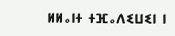ⵍⵍⴰⵏⵜ ⵜⴼⴰⴷⵉⵡⵉⵏ ⵏ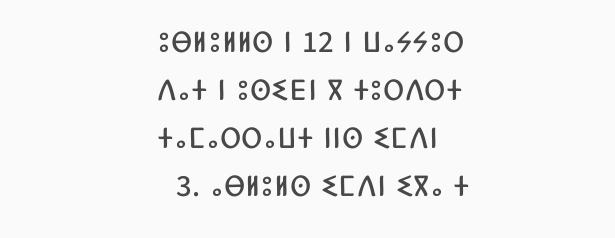ⵓⴱⵍⵓⵍⵍⵙ ⵏ 12 ⵏ ⵡⴰⵢⵢⵓⵔ ⴷⴰⵜ ⵏ ⵓⵙⵉⴹⵏ ⴳ ⵜⵓⵔⴷⵔⵜ ⵜⴰⵎⴰⵔⵔⴰⵡⵜ ⵏⵏⵙ ⵉⵎⴷⵏ
  3. ⴰⴱⵍⵓⵍⵙ ⵉⵎⴷⵏ ⵉⴳⴰ ⵜ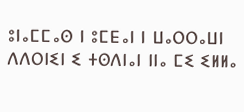ⵓⵏⴰⵎⵎⴰⵙ ⵏ ⵓⵎⴹⴰⵏ ⵏ ⵡⴰⵔⵔⴰⵡⵏ ⴷⴷⵔⵏⵉⵏ ⵉ ⵜⵙⴷⵏⴰⵏ ⵏⵏⴰ ⵎⵉ ⵉⵍⵍⴰ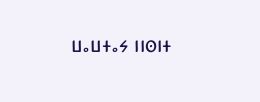ⵡⴰⵡⵜⴰⵢ ⵏⵏⵙⵏⵜ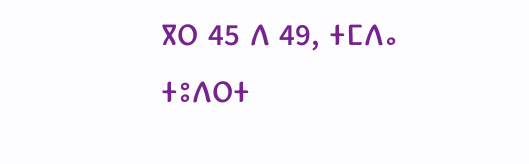ⴳⵔ 45 ⴷ 49, ⵜⵎⴷⴰ ⵜⵓⴷⵔⵜ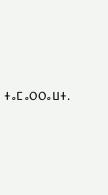ⵜⴰⵎⴰⵔⵔⴰⵡⵜ.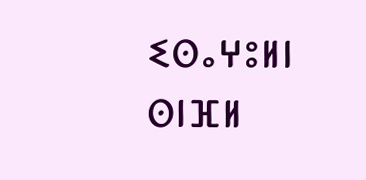ⵉⵙⴰⵖⵓⵍⵏ
ⵙⵏⴼⵍ